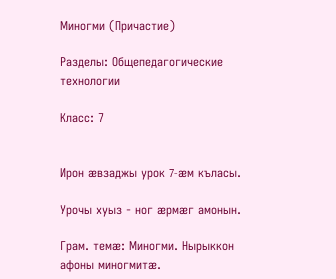Миногми (Причастие)

Разделы: Общепедагогические технологии

Класс: 7


Ирон æвзаджы урок 7-æм къласы.

Урочы хуыз - ног æрмæг амонын.

Грам. темæ: Миногми. Нырыккон афоны миногмитæ.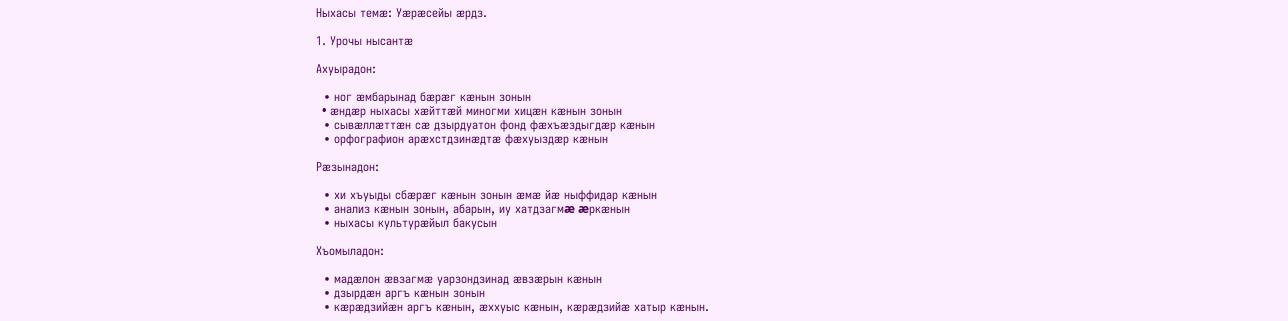Ныхасы темæ: Уæрæсейы æрдз.

1. Урочы нысантæ

Ахуырадон:

  • ног æмбарынад бæрæг кæнын зонын
  • æндæр ныхасы хæйттæй миногми хицæн кæнын зонын
  • сывæллæттæн сæ дзырдуатон фонд фæхъæздыгдæр кæнын
  • орфографион арæхстдзинæдтæ фæхуыздæр кæнын

Рæзынадон:

  • хи хъуыды сбæрæг кæнын зонын æмæ йæ ныффидар кæнын
  • анализ кæнын зонын, абарын, иу хатдзагмæ æркæнын
  • ныхасы культурæйыл бакусын

Хъомыладон:

  • мадæлон æвзагмæ уарзондзинад æвзæрын кæнын
  • дзырдæн аргъ кæнын зонын
  • кæрæдзийæн аргъ кæнын, æххуыс кæнын, кæрæдзийæ хатыр кæнын.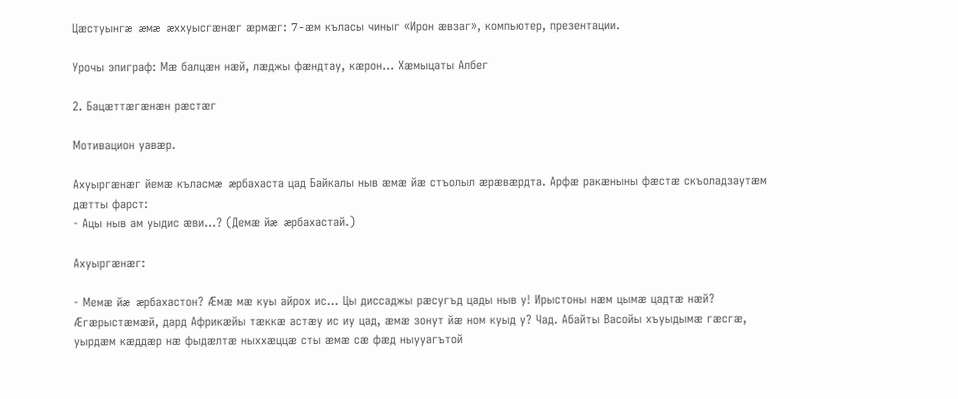Цæстуынгæ æмæ æххуысгæнæг æрмæг: 7-æм къласы чиныг «Ирон æвзаг», компьютер, презентации.

Урочы эпиграф: Мæ балцæн нæй, лæджы фæндтау, кæрон... Хæмыцаты Албег

2. Бацæттæгæнæн рæстæг

Мотивацион уавæр.

Ахуыргæнæг йемæ къласмæ æрбахаста цад Байкалы ныв æмæ йæ стъолыл æрæвæрдта. Арфæ ракæныны фæстæ скъоладзаутæм дæтты фарст:
- Ацы ныв ам уыдис æви…? (Демæ йæ æрбахастай.)

Ахуыргæнæг:

- Мемæ йæ æрбахастон? Ӕмæ мæ куы айрох ис… Цы диссаджы рæсугъд цады ныв у! Ирыстоны нæм цымæ цадтæ нæй? Ӕгæрыстæмæй, дард Африкæйы тæккæ астæу ис иу цад, æмæ зонут йæ ном куыд у? Чад. Абайты Васойы хъуыдымæ гæсгæ, уырдæм кæддæр нæ фыдæлтæ ныххæццæ сты æмæ сæ фæд ныууагътой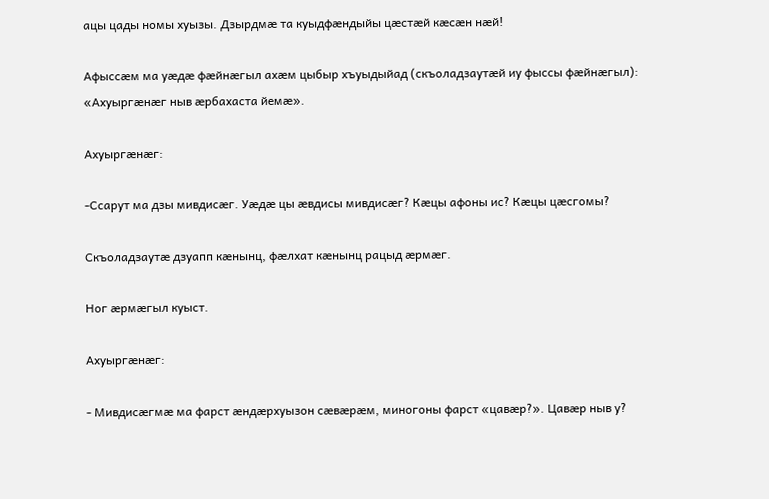ацы цады номы хуызы. Дзырдмæ та куыдфæндыйы цæстæй кæсæн нæй!

Афыссæм ма уæдæ фæйнæгыл ахæм цыбыр хъуыдыйад (скъоладзаутæй иу фыссы фæйнæгыл): «Ахуыргæнæг ныв æрбахаста йемæ».

Ахуыргæнæг:

-Ссарут ма дзы мивдисæг. Уæдæ цы æвдисы мивдисæг? Кæцы афоны ис? Кæцы цæсгомы?

Скъоладзаутæ дзуапп кæнынц, фæлхат кæнынц рацыд æрмæг.

Ног æрмæгыл куыст.

Ахуыргæнæг:

- Мивдисæгмæ ма фарст æндæрхуызон сæвæрæм, миногоны фарст «цавæр?». Цавæр ныв у?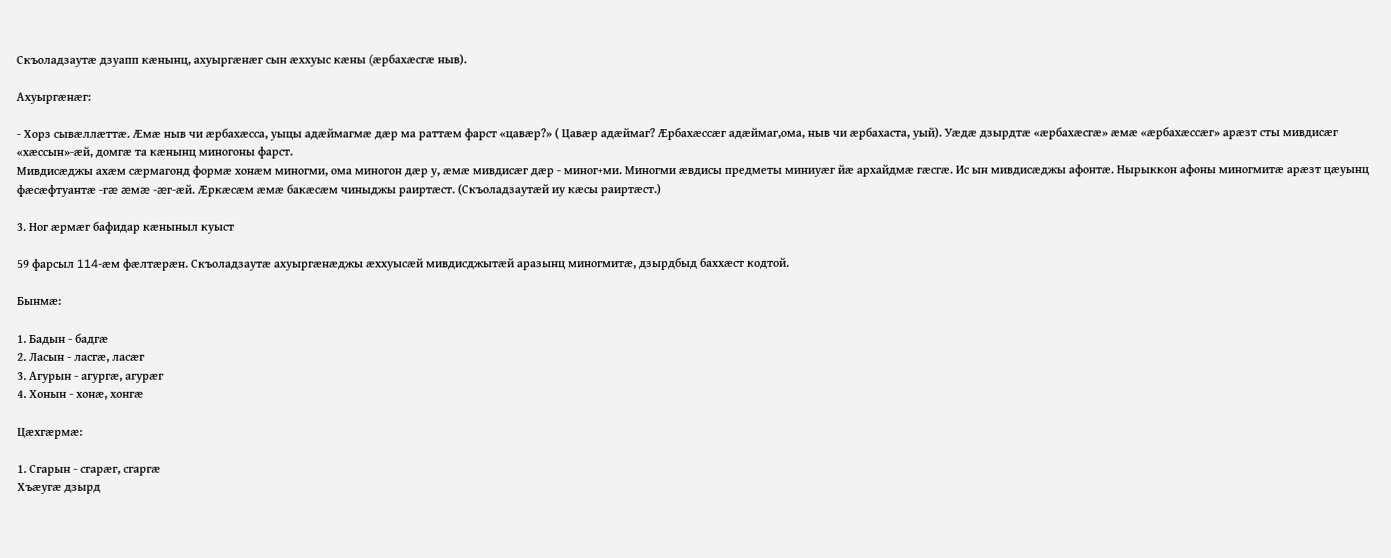Скъоладзаутæ дзуапп кæнынц, ахуыргæнæг сын æххуыс кæны (æрбахæсгæ ныв).

Ахуыргæнæг:

- Хорз сывæллæттæ. Ӕмæ ныв чи æрбахæсса, уыцы адæймагмæ дæр ма раттæм фарст «цавæр?» ( Цавæр адæймаг? Ӕрбахæссæг адæймаг,ома, ныв чи æрбахаста, уый). Уæдæ дзырдтæ «æрбахæсгæ» æмæ «æрбахæссæг» арæзт сты мивдисæг «хæссын»-æй, домгæ та кæнынц миногоны фарст.
Мивдисæджы ахæм сæрмагонд формæ хонæм миногми, ома миногон дæр у, æмæ мивдисæг дæр - миног+ми. Миногми æвдисы предметы миниуæг йæ архайдмæ гæсгæ. Ис ын мивдисæджы афонтæ. Нырыккон афоны миногмитӕ арæзт цæуынц фæсæфтуантæ -гæ æмæ -æг-æй. Æркæсæм æмæ бакæсæм чиныджы раиртæст. (Скъоладзаутæй иу кæсы раиртæст.)

3. Ног æрмæг бафидар кæныныл куыст

59 фарсыл 114-æм фæлтæрæн. Скъоладзаутæ ахуыргæнæджы æххуысæй мивдисджытæй аразынц миногмитæ, дзырдбыд баххæст кодтой.

Бынмæ:

1. Бадын - бадгæ
2. Ласын - ласгæ, ласæг
3. Агурын - агургæ, агурæг
4. Хонын - хонæ, хонгæ

Цæхгæрмæ:

1. Сгарын - сгарæг, сгаргæ
Хъæугæ дзырд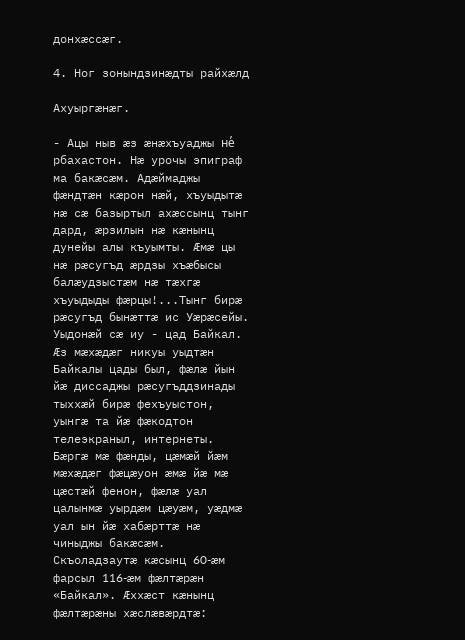донхæссæг.

4. Ног зонындзинæдты райхæлд

Ахуыргæнæг.

- Ацы ныв æз æнæхъуаджы не̓ рбахастон. Нæ урочы эпиграф ма бакæсæм. Адæймаджы фæндтæн кæрон нæй, хъуыдытæ нæ сæ базыртыл ахæссынц тынг дард, æрзилын нæ кæнынц дунейы алы къуымты. Ӕмæ цы нæ рæсугъд æрдзы хъæбысы балæудзыстæм нæ тæхгæ хъуыдыды фæрцы!...Тынг бирæ рæсугъд бынæттæ ис Уæрæсейы. Уыдонæй сæ иу - цад Байкал. Ӕз мæхæдæг никуы уыдтæн Байкалы цады был, фæлæ йын йæ диссаджы рæсугъддзинады тыххæй бирæ фехъуыстон, уынгæ та йæ фæкодтон телеэкраныл, интернеты. Бæргæ мæ фæнды, цæмæй йæм мæхæдæг фæцæуон æмæ йæ мæ цæстæй фенон, фæлæ уал цалынмæ уырдæм цæуæм, уæдмæ уал ын йæ хабæрттæ нæ чиныджы бакæсæм.
Скъоладзаутæ кæсынц 60-æм фарсыл 116-æм фæлтæрæн «Байкал». Ӕххæст кæнынц фæлтæрæны хæслæвæрдтæ: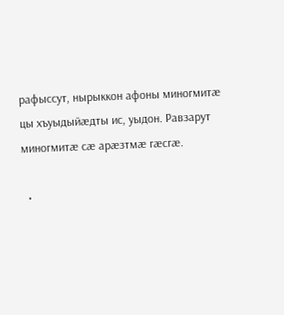рафыссут, нырыккон афоны миногмитæ цы хъуыдыйæдты ис, уыдон. Равзарут миногмитæ сæ арæзтмæ гæсгæ.

  •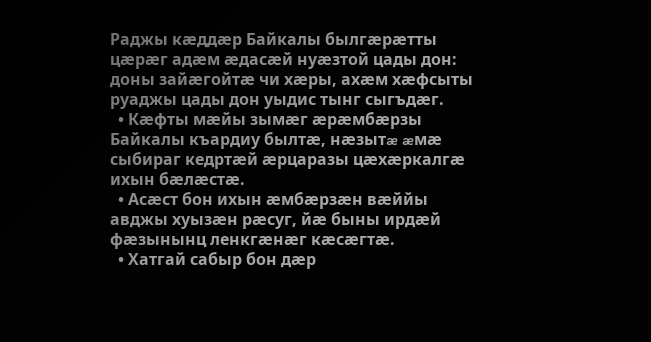Раджы кæддæр Байкалы былгæрæтты цæрæг адæм æдасæй нуæзтой цады дон: доны зайæгойтæ чи хæры, ахæм хæфсыты руаджы цады дон уыдис тынг сыгъдæг.
  • Кæфты мæйы зымæг æрæмбæрзы Байкалы къардиу былтæ, нæзытæ æмæ сыбираг кедртæй æрцаразы цæхæркалгæ ихын бæлæстæ.
  • Асæст бон ихын æмбæрзæн вæййы авджы хуызæн рæсуг, йæ быны ирдæй фæзынынц ленкгæнæг кæсæгтæ.
  • Хатгай сабыр бон дæр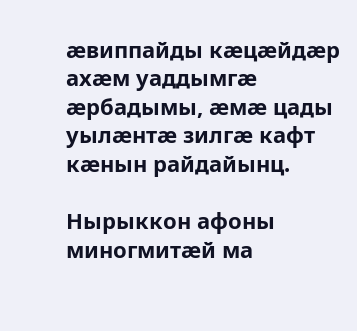æвиппайды кæцæйдæр ахæм уаддымгæ æрбадымы, æмæ цады уылæнтæ зилгæ кафт кæнын райдайынц.

Нырыккон афоны миногмитæй ма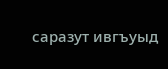саразут ивгъуыд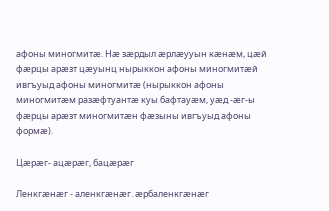афоны миногмитæ. Нæ зæрдыл æрлæууын кæнæм, цæй фæрцы арæзт цæуынц нырыккон афоны миногмитæй ивгъуыд афоны миногмитæ (нырыккон афоны миногмитæм разæфтуантæ куы бафтауæм, уæд -æг-ы фæрцы арæзт миногмитæн фæзыны ивгъуыд афоны формæ).

Цæрæг- ацæрæг, бацæрæг

Ленкгæнæг - аленкгæнæг. æрбаленкгæнæг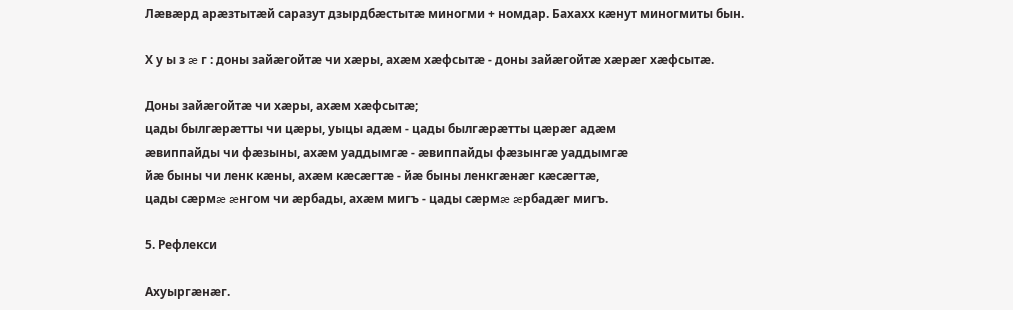Лæвæрд арæзтытæй саразут дзырдбæстытæ миногми + номдар. Бахахх кæнут миногмиты бын.

Х у ы з æ г : доны зайæгойтæ чи хæры, ахæм хæфсытæ - доны зайæгойтæ хæрæг хæфсытæ.

Доны зайæгойтæ чи хæры, ахæм хæфсытæ;
цады былгæрæтты чи цæры, уыцы адæм - цады былгæрæтты цæрæг адæм
æвиппайды чи фæзыны, ахæм уаддымгæ - æвиппайды фæзынгæ уаддымгæ
йæ быны чи ленк кæны, ахæм кæсæгтæ - йæ быны ленкгæнæг кӕсӕгтӕ,
цады сæрмæ æнгом чи æрбады, ахæм мигъ - цады сæрмæ æрбадæг мигъ.

5. Рефлекси

Ахуыргæнæг.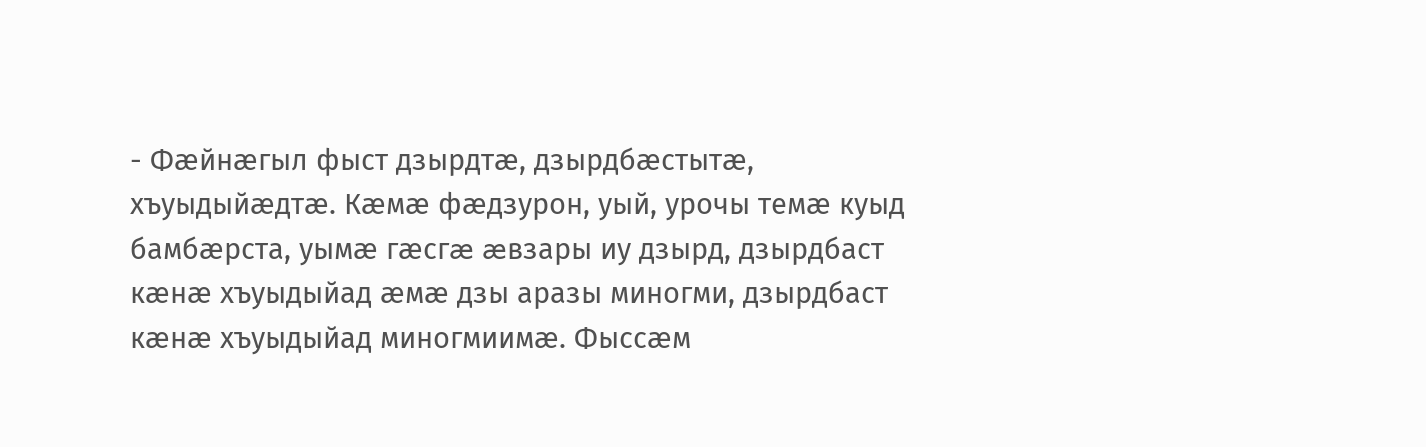- Фæйнæгыл фыст дзырдтæ, дзырдбæстытæ, хъуыдыйæдтæ. Кæмæ фæдзурон, уый, урочы темæ куыд бамбæрста, уымæ гæсгæ æвзары иу дзырд, дзырдбаст кæнæ хъуыдыйад æмæ дзы аразы миногми, дзырдбаст кæнæ хъуыдыйад миногмиимæ. Фыссæм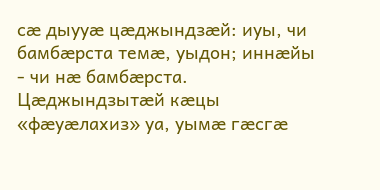сæ дыууæ цæджындзæй: иуы, чи бамбæрста темæ, уыдон; иннæйы - чи нæ бамбæрста. Цæджындзытæй кæцы «фæуæлахиз» уа, уымæ гæсгæ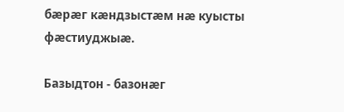бæрæг кæндзыстæм нæ куысты фæстиуджыæ.

Базыдтон - базонæг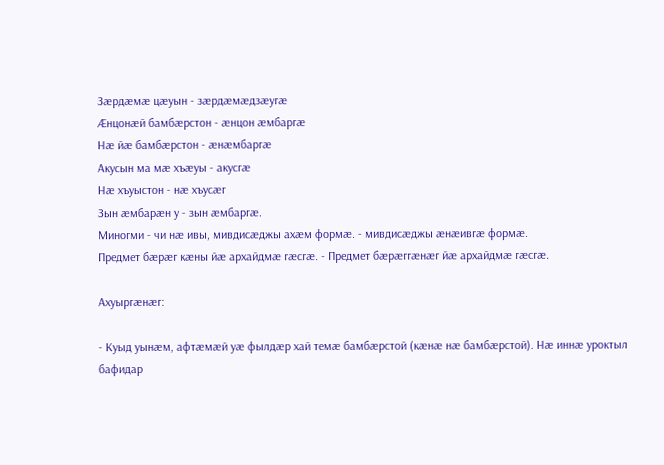Зæрдæмæ цæуын - зæрдæмæдзæугæ
Ӕнцонæй бамбæрстон - æнцон æмбаргæ
Нæ йæ бамбæрстон - æнæмбаргæ
Акусын ма мæ хъæуы - акусгæ
Нæ хъуыстон - нæ хъусæг
Зын æмбарæн у - зын æмбаргæ.
Миногми - чи нæ ивы, мивдисæджы ахæм формæ. - мивдисæджы æнæивгæ формæ.
Предмет бæрæг кæны йæ архайдмæ гæсгæ. - Предмет бæрæггæнæг йæ архайдмæ гæсгæ.

Ахуыргæнæг:

- Куыд уынæм, афтæмæй уæ фылдæр хай темæ бамбæрстой (кæнæ нæ бамбæрстой). Нæ иннæ уроктыл бафидар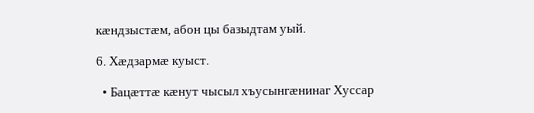кæндзыстæм, абон цы базыдтам уый.

6. Хæдзармæ куыст.

  • Бацæттæ кæнут чысыл хъусынгæнинаг Хуссар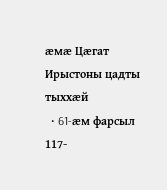æмæ Цæгат Ирыстоны цадты тыххæй
  • 61-æм фарсыл 117-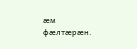æм фæлтæрæн.